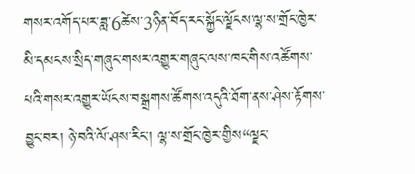གསར་འགོད་པར་ཟླ་6ཚེས་3ཉིན་བོད་རང་སྐྱོང་ལྗོངས་ལྷ་ས་གྲོང་ཁྱེར་མི་དམངས་སྲིད་གཞུང་གསར་འགྱུར་གཞུང་ལས་ཁང་གིས་འཚོགས་པའི་གསར་འགྱུར་ཡོངས་བསྒྲགས་ཚོགས་འདུའི་ཐོག་ནས་ཤེས་རྟོགས་བྱུང་བར། ཉེ་བའི་ལོ་ཤས་རིང་། ལྷ་ས་གྲོང་ཁྱེར་གྱིས“ལྗང་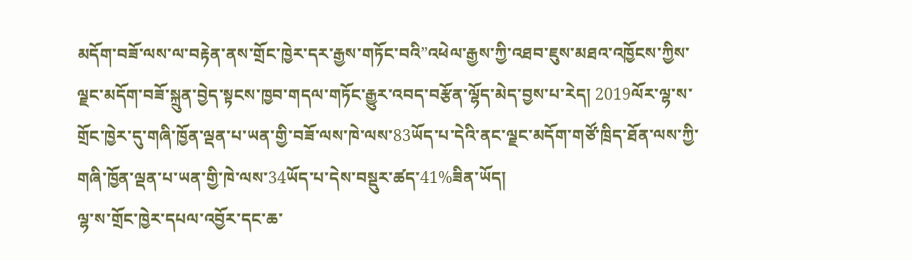མདོག་བཟོ་ལས་ལ་བརྟེན་ནས་གྲོང་ཁྱེར་དར་རྒྱས་གཏོང་བའི”འཕེལ་རྒྱས་ཀྱི་འཐབ་ཇུས་མཐའ་འཁྱོངས་ཀྱིས་ལྗང་མདོག་བཟོ་སྐྲུན་བྱེད་སྟངས་ཁྱབ་གདལ་གཏོང་རྒྱུར་འབད་བརྩོན་ལྷོད་མེད་བྱས་པ་རེད། 2019ལོར་ལྷ་ས་གྲོང་ཁྱེར་དུ་གཞི་ཁྱོན་ལྡན་པ་ཡན་གྱི་བཟོ་ལས་ཁེ་ལས་83ཡོད་པ་དེའི་ནང་ལྗང་མདོག་གཙོ་ཁྲིད་ཐོན་ལས་ཀྱི་གཞི་ཁྱོན་ལྡན་པ་ཡན་གྱི་ཁེ་ལས་34ཡོད་པ་དེས་བསྡུར་ཚད་41%ཟིན་ཡོད།
ལྷ་ས་གྲོང་ཁྱེར་དཔལ་འབྱོར་དང་ཆ་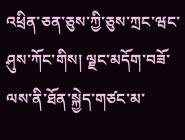འཕྲིན་ཅན་ཅུས་ཀྱི་ཅུས་ཀྲང་ཝང་ཤུས་ཀོང་གིས། ལྗང་མདོག་བཟོ་ལས་ནི་ཐོན་སྐྱེད་གཙང་མ་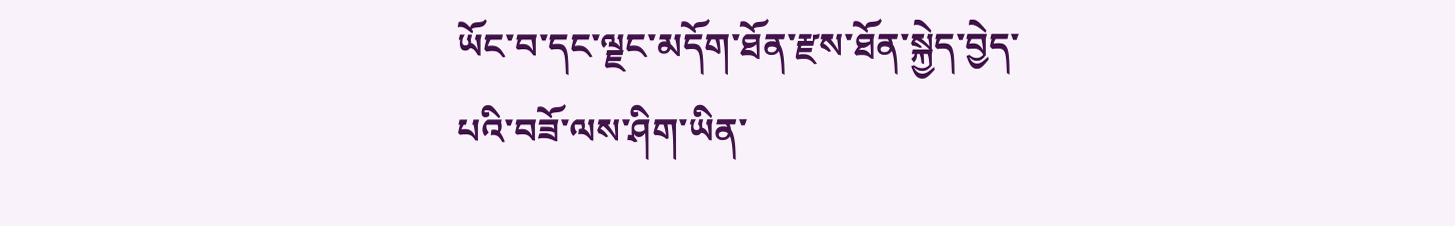ཡོང་བ་དང་ལྗང་མདོག་ཐོན་རྫས་ཐོན་སྐྱེད་བྱེད་པའི་བཟོ་ལས་ཤིག་ཡིན་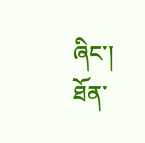ཞིང་། ཐོན་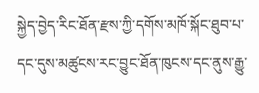སྐྱེད་བྱེད་རིང་ཐོན་རྫས་ཀྱི་དགོས་མཁོ་སྐོང་ཐུབ་པ་དང་དུས་མཚུངས་རང་བྱུང་ཐོན་ཁུངས་དང་ནུས་རྒྱུ་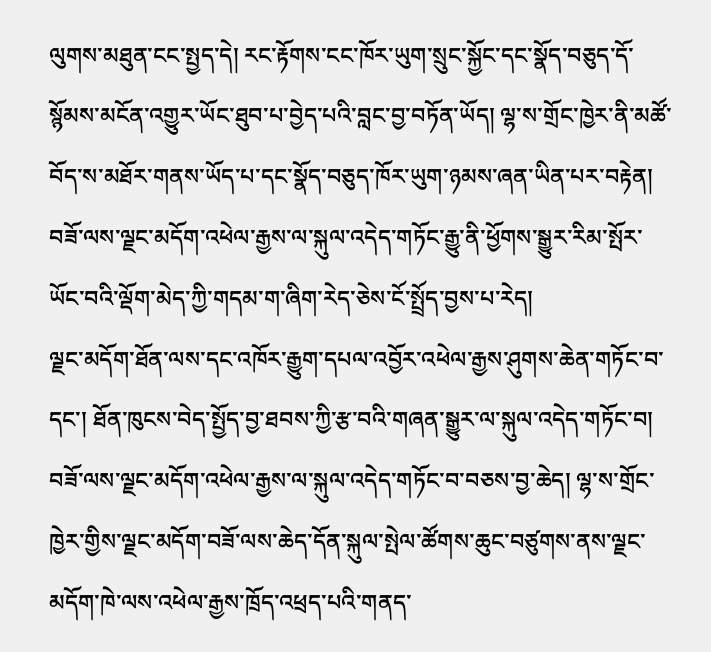ལུགས་མཐུན་ངང་སྤྱད་དེ། རང་རྟོགས་ངང་ཁོར་ཡུག་སྲུང་སྐྱོང་དང་སྣོད་བཅུད་དོ་སྙོམས་མངོན་འགྱུར་ཡོང་ཐུབ་པ་བྱེད་པའི་བླང་བྱ་བཏོན་ཡོད། ལྷ་ས་གྲོང་ཁྱེར་ནི་མཚོ་བོད་ས་མཐོར་གནས་ཡོད་པ་དང་སྣོད་བཅུད་ཁོར་ཡུག་ཉམས་ཞན་ཡིན་པར་བརྟེན། བཟོ་ལས་ལྗང་མདོག་འཕེལ་རྒྱས་ལ་སྐུལ་འདེད་གཏོང་རྒྱུ་ནི་ཕྱོགས་སྒྱུར་རིམ་སྤོར་ཡོང་བའི་ལྡོག་མེད་ཀྱི་གདམ་ག་ཞིག་རེད་ཅེས་ངོ་སྤྲོད་བྱས་པ་རེད།
ལྗང་མདོག་ཐོན་ལས་དང་འཁོར་རྒྱུག་དཔལ་འབྱོར་འཕེལ་རྒྱས་ཤུགས་ཆེན་གཏོང་བ་དང་། ཐོན་ཁུངས་བེད་སྤྱོད་བྱ་ཐབས་ཀྱི་རྩ་བའི་གཞན་སྒྱུར་ལ་སྐུལ་འདེད་གཏོང་བ། བཟོ་ལས་ལྗང་མདོག་འཕེལ་རྒྱས་ལ་སྐུལ་འདེད་གཏོང་བ་བཅས་བྱ་ཆེད། ལྷ་ས་གྲོང་ཁྱེར་གྱིས་ལྗང་མདོག་བཟོ་ལས་ཆེད་དོན་སྐུལ་སྤེལ་ཚོགས་ཆུང་བཙུགས་ནས་ལྗང་མདོག་ཁེ་ལས་འཕེལ་རྒྱས་ཁྲོད་འཕྲད་པའི་གནད་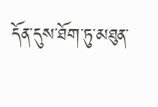དོན་དུས་ཐོག་ཏུ་མཐུན་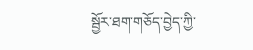སྦྱོར་ཐག་གཅོད་བྱེད་ཀྱི་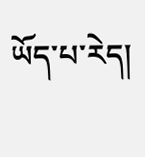ཡོད་པ་རེད།